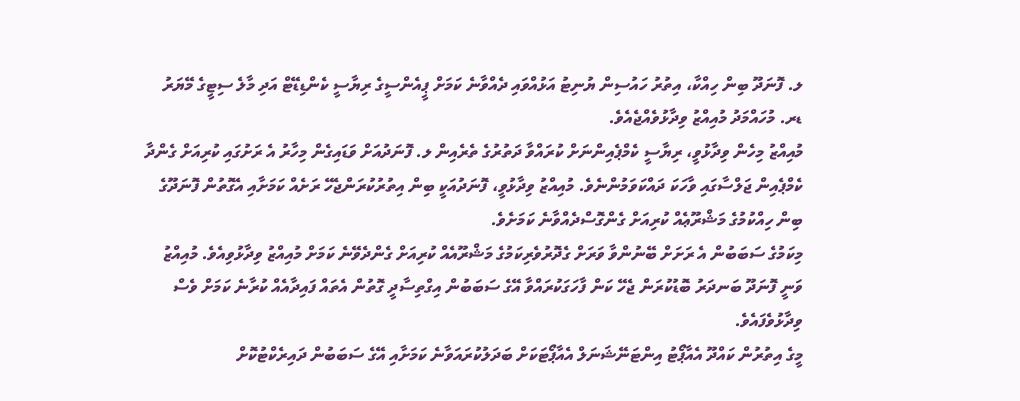ލ. ފޮނަދޫ ބިން ހިއްކާ، އިތުރު ހައުސިން ޔުނިޓު އަޅުއްވައި ދެއްވާނެ ކަމަށް ޕީއެންސީގެ ރިޔާސީ ކެންޑިޑޭޓް އަދި މާލެ ސިޓީގެ މޭޔަރު ޑރ. މުހައްމަދު މުއިއްޒު ވިދާޅުވެއްޖެއެވެ.
މުއިއްޒު މިހެން ވިދާޅުވީ، ރިޔާސީ ކެމްޕެއިންނަށް ކުރައްވާ ދަތުރުގެ ތެރެއިން ލ. ފޮނަދުއަށް ވަޑައިގެން މިހާރު އެ ރަށުގައި ކުރިއަށް ގެންދާ ކެމްޕެއިން ޖަލްސާގައި ވާހަކަ ދައްކަވަމުންނެވެ. މުއިއްޒު ވިދާޅުވީ، ފޮނަދުއަކީ ބިން އިތުރުކުރަންޖެހޭ ރަށެއް ކަމަށާއި އެގޮތުން ފޮނަދޫގެ ބިން ހިއްކުމުގެ މަޝްރޫޢެއް ކުރިއަށް ގެންގޮސްދެއްވާނެ ކަމަށެވެ.
މިކަމުގެ ސަބަބުން އެ ރަށަށް ބޭނުންވާ ވަރަށް ގެދޮރުވެރިކަމުގެ މަޝްރޫއެއް ކުރިއަށް ގެންދެވޭނެ ކަމަށް މުއިއްޒު ވިދާޅުވިއެވެ. މުއިއްޒު ވަނީ ފޮނަދޫ ބަނދަރު ބޮޑުކުރަން ޖެހޭ ކަން ފާހަގަކުރައްވާ އޭގެ ސަބަބުން އިގްތިސާދީ ގޮތުން އެތައް ފައިދާއެއް ކުރާނެ ކަމަށް ވެސް ވިދާޅުވެފައެވެ.
މީގެ އިތުރުން ކައްދޫ އެއާޕޯޓު އިންޓަނޭޝަނަލް އެއާޕޯޓަކަށް ބަދަލުކުރައަވާނެ ކަމަށާއި އޭގެ ސަބަބުން ދައިރެކްޓުކޮށް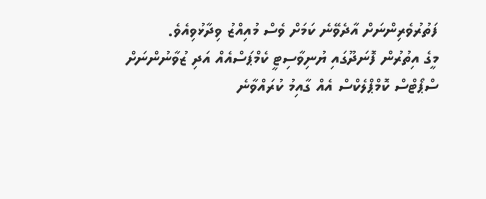ފަތުރުވެރިންނަށް އާދެވޭނެ ކަމަށް ވެސް މުއިއްޒު ވިދާޅުވިއެވެ.
މީގެ އިތުރުން ފޮނަދޫގައި ޔުނިވާސިޓީ ކެމްޕަސްއެއް އަދި ޒުވާނުންނަށް ސްޕޯޓްސް ކޮމްޕްލެކްސް އެއް ގާއިމު ކުރައްވާނެ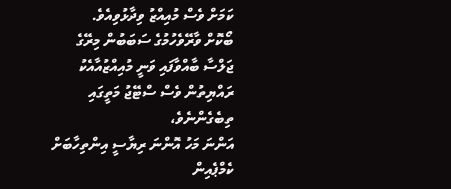ކަމަށް ވެސް މުއިއްޒު ވިދާޅުވިއެވެ.
ބޯކޮށް ވާރޭވެހުމުގެ ސަބަބުން މިރޭގެ ޖަލްސާ ބާއްވާފައި ވަނީ މުއިއްޒުއާއެކު ރައްޔިތުން ވެސް ސްޓޭޖު މަތީގައި ތިބެގެންނެވެ،
އަންނަ މަހު އޮންނަ ރިޔާސީ އިންތިހާބަށް ކެމްޕެއިން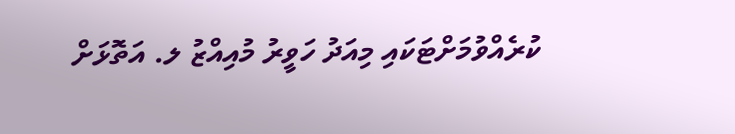ކުރެއްވުމަށްޓަކައި މިއަދު ހަވީރު މުއިއްޒު ލ. އަތޮޅަށް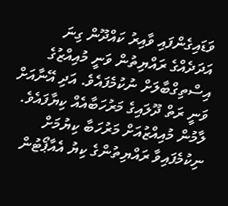ވަޑައިގެންފައި ވާއިރު ކައްދޫން ގިނަ އަދަދެއްގެ ރައްޔިތުން ވަނީ މުއިއްޒުގެ އިސްތިގްބާލަށް ނުކުމެފައެވެ. އަދި އޭނާއަށް ވަނީ ރަތް ދޫލައިގެ މަރުހަބާއެއް ކިޔާފައެވެ.
ލާމުން މުއިއްޒުއަށް މަރުހަބާ ކިޔުމަށް ނިކުމެފައިވާ ރައްޔިތުންގެ ކިޔު އެއާޕޯޓުން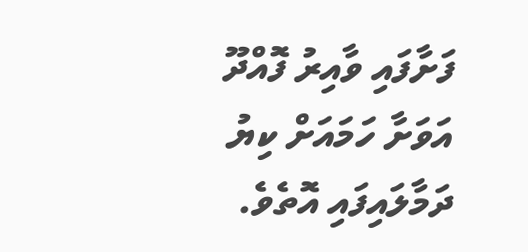ފަށާފައި ވާއިރު ފޮއްދޫ އަވަށާ ހަމައަށް ކިޔު ދަމާލައިފައި އޮތެވެ.